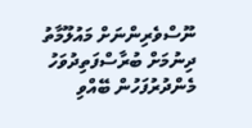ނޫސްވެރިންނަށް މައުލޫމާތު ދިނުމަށް ބުރާސްފަތިދުވަހު މެންދުރުފަހުން ބޭއްވި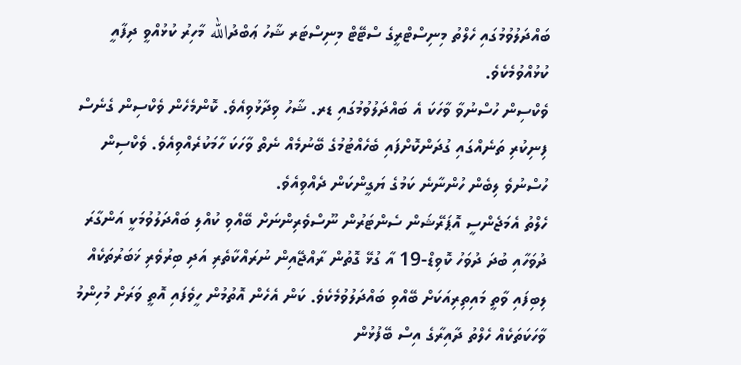ބައްދަލުވުމުގައި ހެލްތު މިނިސްޓްރީގެ ސްޓޭޓް މިނިސްޓަރ ޝާހު ޢަބްދުالله މާހިރު ކުޅުއްވީ ދިފާއީ ކުޅުއްވުމެކެވެ.
ވެކްސިން ހުސްނުވާ ވާހަކަ އެ ބައްދަލުވުމުގައި ޑރ. ޝާހު ވިދާޅުވިއެވެ. ކޮންމެހެން ވެކްސިން ގެނެސް ފިނިކުރި ތަނެއްގައި ގުދަންކޮށްފައި ބެހެއްޓުމުގެ ބޭނުމެއް ނެތް ވާހަކަ ހާމަކުރެއްވިއެވެ. ވެކްސިން ހުސްނުވެ ލިބެން ހުންނާނެ ކަމުގެ ޔަގީންކަން ދެއްވިއެވެ.
ހެލްތު އެމަޖެންސީ އޮޕަރޭޝަން ސެންޓަރުން ނޫސްވެރިންނަށް ބޭއްވި ކުއްލި ބައްދަލުވުމަކީ އަންގާރަ ދުވަހާއި ބުދަ ދުވަހު ކޮވިޑް-19 އާ ގުޅޭ ގޮތުން ރާއްޖޭއިން ނުރައްކާތެރި އަދި ބިރުވެރި ޚަބަރުތަކެއް ލިބިފައި ވާތީ މައިތިރިއަކަށް ބޭއްވި ބައްދަލުވުމެކެވެ. ކަން އެހެން އޮތުމުން ހީވެފައި އޮތީ ވަރަށް މުހިންމު ވާހަކަތަކެއް ހެލްތު ދާއިރާގެ އިސް ބޭފުޅުން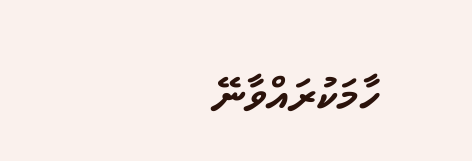ހާމަކުރައްވާނޭ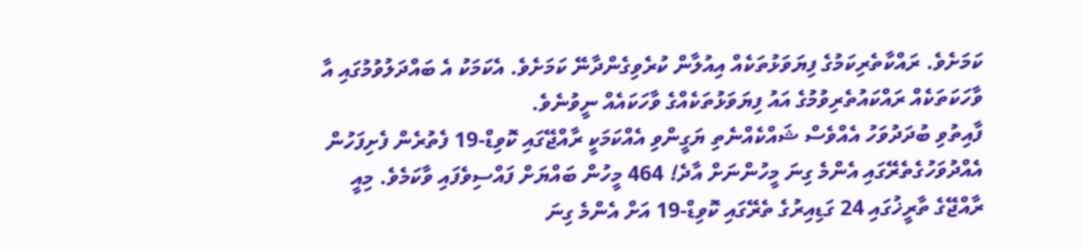ކަމަށެވެ. ރައްކާތެރިކަމުގެ ފިޔަވަޅުތަކެއް އިއުލާން ކުރެވިގެންދާނޭ ކަމަށެވެ. އެކަމަކު އެ ބައްދަލުވުމުގައި އާ ވާހަކަތަކެއް ރައްކައުތެރިވުމުގެ އައު ފިޔަވަޅުތަކެއްގެ ވާހަކައެއް ނީވުނެވެ.
ފާއިތުވި ބުދަދުވަހު އެއްވެސް ޝައްކެއްނެތި ޔަގީންވި އެއްކަމަކީ ރާއްޖޭގައި ކޮވިޑް-19 ފެތުރެން ފެށިފަހުން އެއްދުވަހުގެތެރޭގައި އެންމެ ގިނަ މީހުންނަށް އާދެ! 464 މީހުން ބައްޔަށް ފައްސިވެފައި ވާކަމެވެ. މިއީ ރާއްޖޭގެ ތާރީޚުގައި 24 ގަޑިއިރުގެ ތެރޭގައި ކޮވިޑް-19 އަށް އެންމެ ގިނަ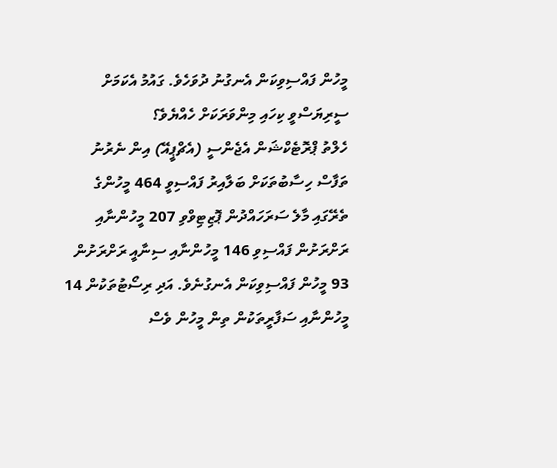މީހުން ފައްސިވިކަން އެނގުނު ދުވަހެވެ. ގައުމު އެކަމަށް ސީރިޔަސްވީ ކިހައި މިންވަރަކަށް ހެއްޔެވެ؟
ހެލްތު ޕްރޮޓެކްޝަން އެޖެންސީ (އެޗްޕީއޭ) އިން ނެރުނު ތަފާސް ހިސާބުތަކަށް ބަލާއިރު ފައްސިވީ 464 މީހުންގެ ތެރޭގައި މާލެ ސަރަހައްދުން ޕޮޒިޓިވްވި 207 މީހުންނާއި ރަށްރަށުން ފައްސިވި 146 މީހުންނާއި ސިނާއީ ރަށްރަށުން 93 މީހުން ފައްސިވިކަން އެނގުނެވެ. އަދި ރިސޯޓުތަކުން 14 މީހުންނާއި ސަފާރީތަކުން ތިން މީހުން ވެސް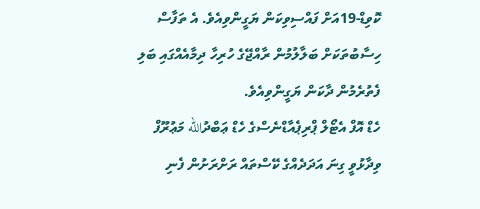ކޮވިޑް-19އަށް ފައްސިވިކަން ޔަގީންވިއެވެ. އެ ތަފާސް ހިސާބުތަކަށް ބަލާލުމުން ރާއްޖޭގެ ހުރިހާ ދިމާއެއްގައި ބަލި ފެތުރެމުން ދާކަން ޔަގީންވިއެވެ.
ހެޑް އޮފް އެޓޯލް ޕްރިޕެއާޑްނެސްގެ ހެޑް ޢަބްދުالله މަޢުރޫފް ވިދާޅުވީ ގިނަ އަދަދެއްގެ ކޭސްތައް ރަށްރަށުން ފެނި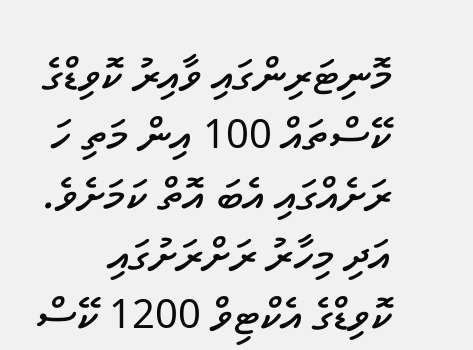މޮނިޓަރިންގައި ވާއިރު ކޮވިޑްގެ ކޭސްތައް 100 އިން މަތި ހަ ރަށެއްގައި އެބަ އޮތް ކަމަށެވެ. އަދި މިހާރު ރަށްރަށުގައި ކޮވިޑްގެ އެކްޓިވް 1200 ކޭސް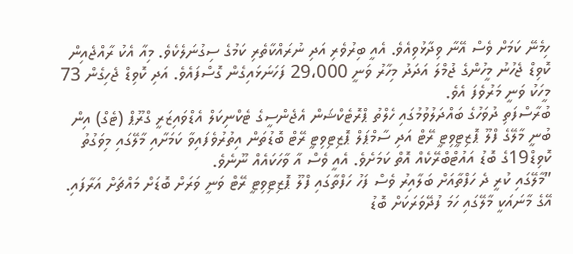ހިމެނޭ ކަމަށް ވެސް އޭނާ ވިދާޅުވިއެވެ. އެއީ ބިރުވެރި އަދި ނުރައްކާތެރި ކަމުގެ ސިގުނަލެކެވެ. މިއާ އެކު ރާއްޖެއިން ކޮވިޑް ޖެހުނު މީހުންގެ ޖުމްލަ އަދަދު މިހާރު ވަނީ 29،000 ފަހަނަޅައިގެން ގޮސްފައެވެ. އަދި ކޮވިޑް ޖެހިގެން 73 މީހަކު ވަނީ މަރުވެފަ އެވެ.
ބުރާސްފަތި ދުވަހުގެ ބައްދަލުވުމުގައި ހެލްތު ޕްރޮޓެކްޝަން އެޖެންސީގެ ޓެކްނިކަލް އެޑްވައިޒަރީ ގްރޫޕް (ޓެގް) އިން ބުނީ މާލޭގެ ފްލޫ ޕޮޒިޓީވިޓީ ރޭޓް އަދި ސާމްޕަލް ޕޮޒިޓިވިޓީ ރޭޓް ބޮޑުތަން އިތުރުވެފައިވާ ކަމަށާއި މާލޭގައި މިވަގުތު ކޮވިޑް19ގެ ބޮޑު އައުޓްބްރޭކެއް އޮތް ކަމަށެވެ. އެއީ ވެސް އާ ވާހަކައެއް ނޫނެވެ.
”މާލޭގައި ކުރީ ދެ ހަފްތާއަށް ބަލާއިރު ވެސް ފަހު ހަފްތާގައި ފްލޫ ޕޮޒިޓިވިޓީ ރޭޓް ވަނީ ވަރަށް ބޮޑަށް މައްޗަށް އަރާފައި. އޭގެ މާނައަކީ މާލޭގައި ހަމަ ފުދޭވަރަކަށް ބޮޑު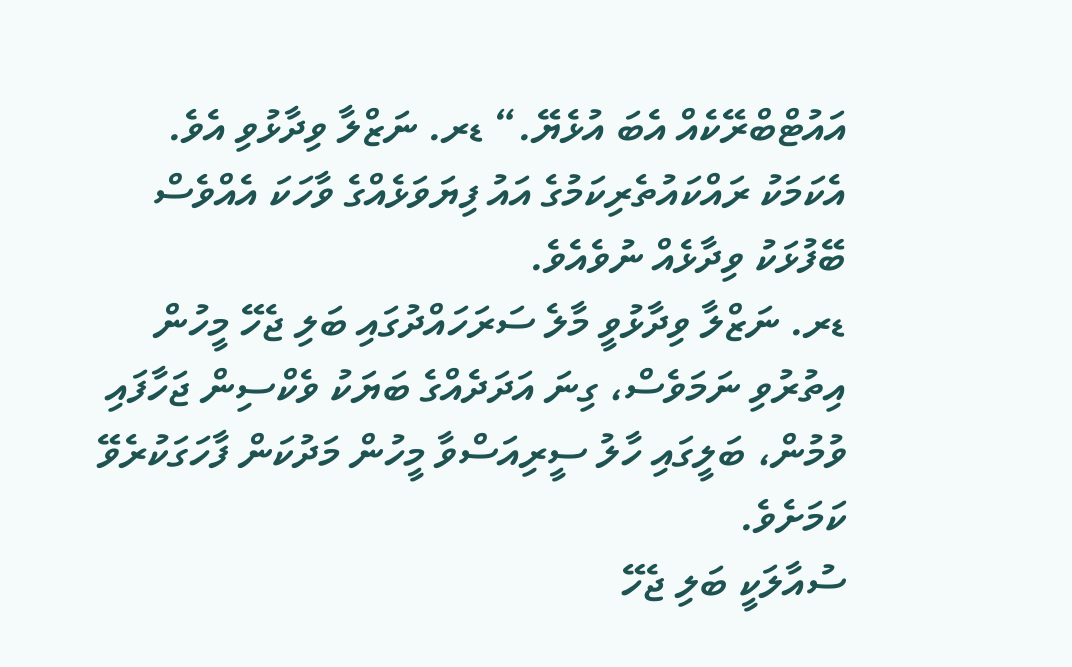އައުޓްބްރޭކެއް އެބަ އުޅެޔޭ.“ ޑރ. ނަޒްލާ ވިދާޅުވި އެވެ.
އެކަމަކު ރައްކައުތެރިކަމުގެ އައު ފިޔަވަޅެއްގެ ވާހަކަ އެއްވެސް ބޭފުޅަކު ވިދާޅެއް ނުވެއެވެ.
ޑރ. ނަޒްލާ ވިދާޅުވީ މާލެ ސަރަހައްދުގައި ބަލި ޖެހޭ މީހުން އިތުރުވި ނަމަވެސް، ގިނަ އަދަދެއްގެ ބަޔަކު ވެކްސިން ޖަހާފައި ވުމުން، ބަލީގައި ހާލު ސީރިއަސްވާ މީހުން މަދުކަން ފާހަގަކުރެވޭ ކަމަށެވެ.
ސުއާލަކީ ބަލި ޖެހޭ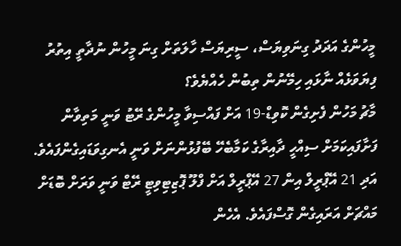މީހުންގެ އަދަދު ގިނަވިޔަސް، ސީރިޔަސް ހާލަތަށް ގިނަ މީހުން ނުދާތީ އިތުރު ފިޔަވަޅެއް ނާޅައި ހިމޭނުން ތިބުން ހެއްޔެވެ؟
މާޗު މަހުން ފެށިގެން ކޮވިޑް-19 އަށް ފައްސިވާ މީހުންގެ ރޭޓު ވަނީ މަތިވާން ފަށާފައިކަމަށް ސިއްހީ ދާއިރާގެ ކަމާބެހޭ ބޭފުޅުންނަށް ވަނީ އެނގިވަޑައިގެންފައެވެ. އަދި 21 އޭޕްރީލް އިން 27 އޭޕްރީލް އަށް ފްލޫ ޕޮޒިޓިވިޓީ ރޭޓް ވަނީ ވަރަށް ބޮޑަށް މައްޗަށް އަރައިގެން ގޮސްފައެވެ. އެހެން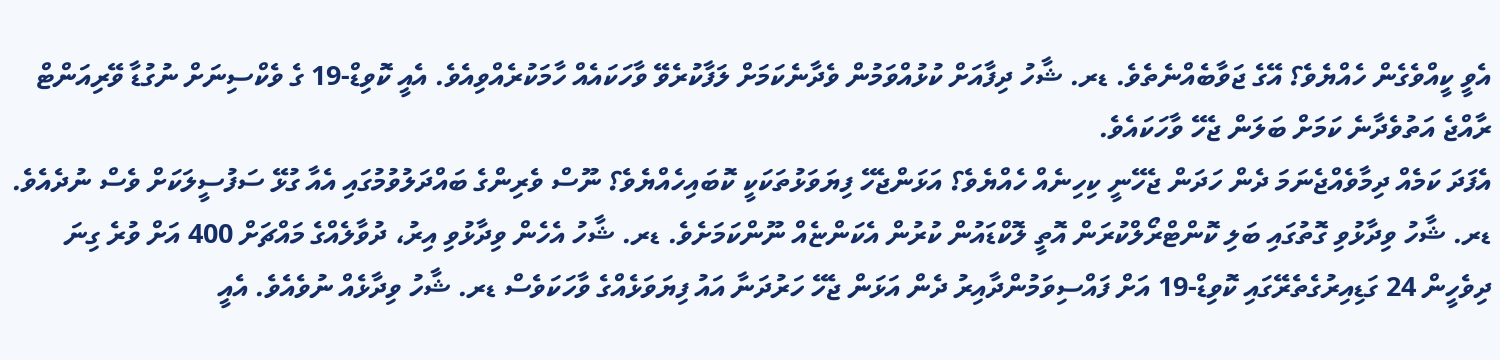އެވީ ކީއްވެގެން ހެއްޔެވެ؟ އޭގެ ޖަވާބެއްނެތެވެ. ޑރ. ޝާހު ދިފާއަށް ކުޅުއްވަމުން ވެދާނެކަމަށް ލަފާކުރެވޭ ވާހަކައެއް ހާމަކުރެއްވިއެވެ. އެއީ ކޮވިޑް-19 ގެ ވެކްސިނަށް ނުގުޑާ ވޭރިއަންޓް ރާއްޖެ އަތުވެދާނެ ކަމަށް ބަލަން ޖެހޭ ވާހަކައެވެ.
އެފަދަ ކަމެއް ދިމާވެއްޖެނަމަ ދެން ހަދަން ޖެހޭނީ ކިހިނެއް ހެއްޔެވެ؟ އަޅަންޖެހޭ ފިޔަވަޅުތަކަކީ ކޮބައިހެއްޔެވެ؟ ނޫސް ވެރިންގެ ބައްދަލުވުމުގައި އެއާ ގުޅޭ ސަފުސީލަކަށް ވެސް ނުދެއެވެ.
ޑރ. ޝާހު ވިދާޅުވި ގޮތުގައި ބަލި ކޮންޓްރޯލްކުރަން އޮތީ ލޮކްޑައުން ކުރުން އެކަންޏެއް ނޫންކަމަށެވެ. ޑރ. ޝާހު އެހެން ވިދާޅުވި އިރު، ދުވާލެއްގެ މައްޗަށް 400 އަށް ވުރެ ގިނަ ދިވެހީން 24 ގަޑިއިރުގެތެރޭގައި ކޮވިޑް-19 އަށް ފައްސިވަމުންދާއިރު ދެން އަޅަން ޖެހޭ ހަރުދަނާ އައު ފިޔަވަޅެއްގެ ވާހަކަވެސް ޑރ. ޝާހު ވިދާޅެއް ނުވެއެވެ. އެއީ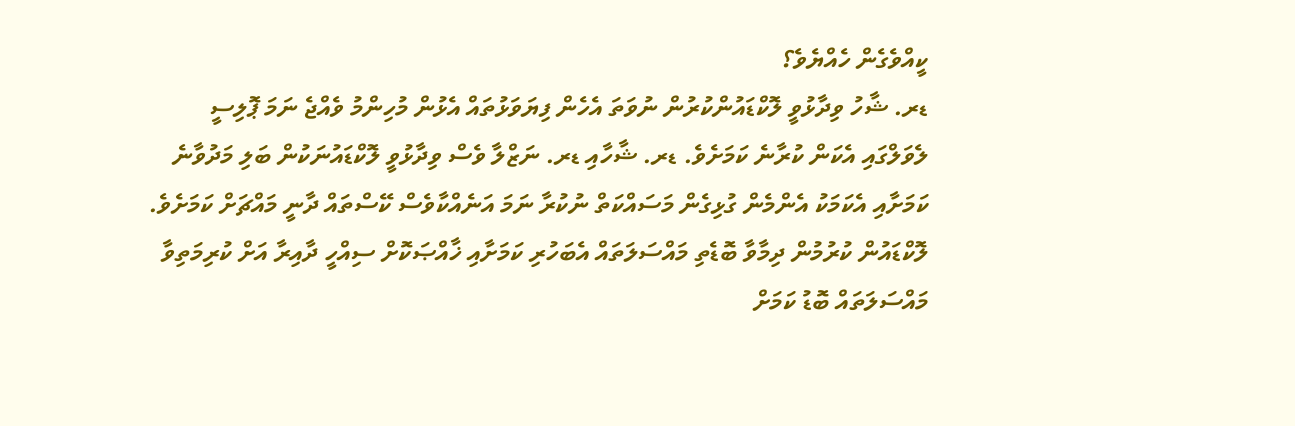ކީއްވެގެން ހެއްޔެވެ؟
ޑރ. ޝާހު ވިދާޅުވީ ލޮކްޑައުންކުރުން ނުވަތަ އެހެން ފިޔަވަޅުތައް އެޅުން މުހިންމު ވެއްޖެ ނަމަ ޕޮލިސީ ލެވަލްގައި އެކަން ކުރާނެ ކަމަށެވެ. ޑރ. ޝާހާއި ޑރ. ނަޒްލާ ވެސް ވިދާޅުވީ ލޮކްޑައުނަކުން ބަލި މަދުވާނެ ކަމަށާއި އެކަމަކު އެންމެން ގުޅިގެން މަސައްކަތް ނުކުރާ ނަމަ އަނެއްކާވެސް ކޭސްތައް ދާނީ މައްޗަށް ކަމަށެވެ.
ލޮކްޑައުން ކުރުމުން ދިމާވާ ބޮޑެތި މައްސަލަތައް އެބަހުރި ކަމަށާއި ޚާއްޞަކޮށް ސިއްހީ ދާއިރާ އަށް ކުރިމަތިވާ މައްސަލަތައް ބޮޑު ކަމަށް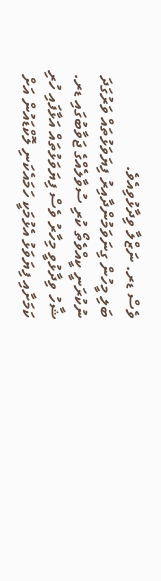ވެސް ޑރ. ނަޒްލާ ވިދާޅުވިއެވެ.
ބަލި މީހުން ގިނަވަމުންދާއިރު ފިޔަވަޅުތައް ވަރުގަދަ ނުކުރަނީ ކީއްވެތޯ ކުރި ސުވާލެއްގެ ޖަވާބުގައި ޑރ. ޝާހު ވިދާޅުވީ މިހާރު ވެސް ފިޔަވަޅުތައް އަޅާފައި ހުރި ކަމަށާއި ފިޔަވަޅު އެޅުމަކީ ހަމައެކަނި ލޮކްޑައުން އަށް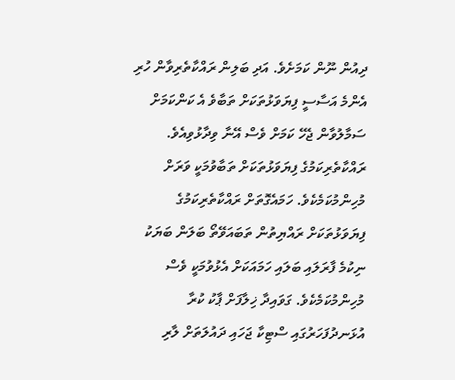ދިއުން ނޫން ކަމަށެވެ. އަދި ބަލިން ރައްކާތެރިވާން ހުރި އެންމެ އަސާސީ ފިޔަވަޅުތަކަށް ތަބާވެ އެ ކަންކަމަށް ސަމާލުވާން ޖެހޭ ކަމަށް ވެސް އޭނާ ވިދާޅުވިއެވެ.
ރައްކާތެރިކަމުގެ ފިޔަވަޅުތަކަށް ތަބާވުމަކީ ވަރަށް މުހިންމުކަމެކެވެ. ހަމައެގޮތަށް ރައްކާތެރިކަމުގެ ފިޔަވަޅުތަކަށް ރައްޔިތުން ތަބައަވޭތޯ ބަލަން ބަޔަކު ނިކުމެ ފާރަލައި ބަލައި ހަމައަކަށް އެޅުވުމަކީ ވެސް މުހިންމުކަމެކެވެ. ގަވައިދާ ޚިލާފަށް ޕާކު ކުރާ އުޅަނދުފަހަރުގައި ސްޓިކާ ޖަހައި ދައުލަތަށް ލާރި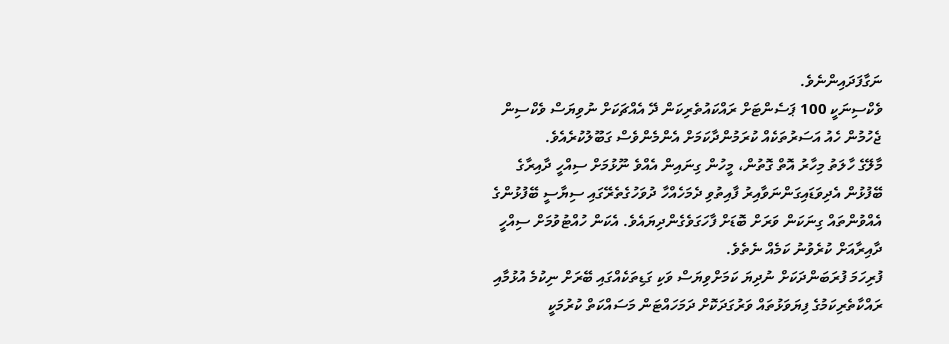ނަގާފަދައިންނެވެ.
ވެކްސިނަކީ 100 ޕަސެންޓަށް ރައްކައުތެރިކަން ދޭ އެއްޗަކަށް ނުވިޔަސް ވެކްސިން ޖެހުމުން ހެއު އަސަރުތަކެއް ކުރަމުންދާކަމަށް އެންމެންވެސް ގަބޫލުކުރެއެވެ.
މާލޭގެ ހާލަތު މިހާރު އޮތް ގޮތުން، މީހުން ގިނައިން އެއްވެ ނޫޅުމަށް ސިއްހީ ދާއިރާގެ ބޭފުޅުން އެދިވަޑައިގަންނަވާއިރު ފާއިތުވި ދެމަހެއްހާ ދުވަހުގެތެރޭގައި ސިޔާސީ ބޭފުޅުންގެ އެއްވުންތައް ގިނަކަން ވަރަށް ބޮޑަށް ފާހަގަވެގެންދިޔައެވެ. އެކަން ހުއްޓުވުމަށް ސިއްހީ ދާއިރާއަށް ކުރެވުނު ކަމެއް ނެތެވެ.
ފުރިހަމަ ފުރަބަންދަކަށް ނުދިޔަ ކަމަށްވިޔަސް ވަކި ގަޑިތަކެއްގައި ބޭރަށް ނިކުމެ އުޅުމާއި ރައްކާތެރިކަމުގެ ފިޔަވަޅުތައް ވަރުގަދަކޮށް ދަމަހައްޓަން މަސައްކަތް ކުރުމަކީ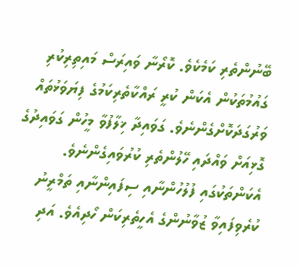ބޭނުންތެރި ކަމެކެވެ. ކޮރޯނާ ވައިރަސް މައިތިރިކުރި ގައުމުތަކުން އެކަން ކުރީ ރައްކާތެރިކަމުގެ ފިޔަވަޅުތައް ވަރުގަދަކޮށްގެންނެވެ. ގަވައިދާ ޚިލާފުވާ މީހުން ގަވައިދުގެ ގޮޅިއަށް ވައްދައި ހޭލުންތެރި ކުރުވައިގެންނެވެ. އެކަންތަކުގައި ފުލުހުންނާއި ސިފައިންނާއި ތަމްރީނު ކުރެވިފައިވާ ޒުވާނުންގެ އެހީތެރިކަން ހޯދިއެވެ. އަދި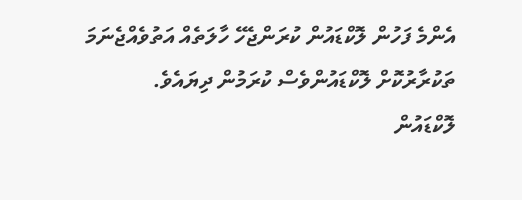އެންމެ ފަހުން ލޮކްޑައުން ކުރަންޖެހޭ ހާލަތެއް އަތުވެއްޖެނަމަ ތަކުރާރުކޮށް ލޮކްޑައުންވެސް ކުރަމުން ދިޔައެވެ.
ލޮކްޑައުން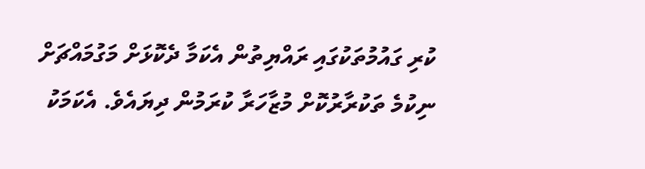ކުރި ގައުމުތަކުގައި ރައްޔިތުން އެކަމާ ދެކޮޅަށް މަގުމައްޗަށް ނިކުމެ ތަކުރާރުކޮށް މުޒާހަރާ ކުރަމުން ދިޔައެވެ. އެކަމަކު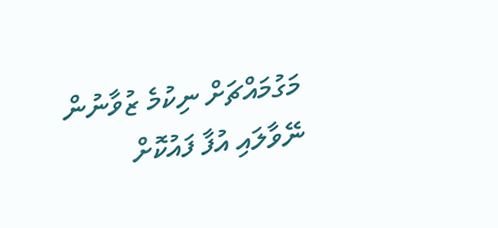މަގުމައްޗަށް ނިކުމެ ޒުވާނުން ނޭވާލައި އުފާ ފައުކޮށް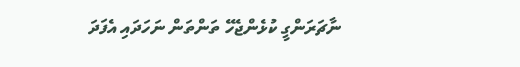ނާޗަރަންގީ ކުޅެންޖެހޭ ތަންތަން ނަހަދައި އެފަދަ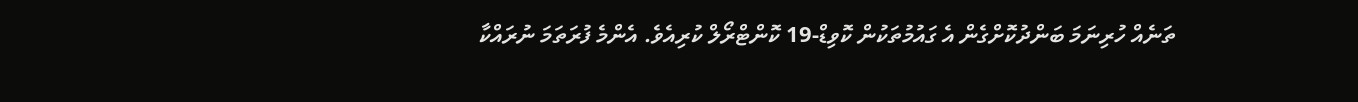ތަނެއް ހުރިނަމަ ބަންދުކޮށްގެން އެ ގައުމުތަކުން ކޮވިޑް-19 ކޮންޓްރޯލް ކުރިއެވެ. އެންމެ ފުރަތަމަ ނުރައްކާ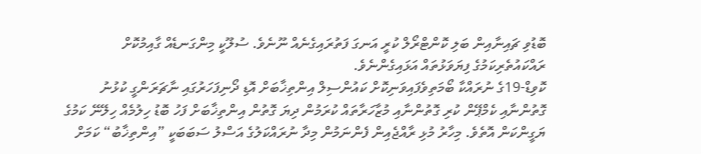ބޮޑުވި ޗައިނާއިން ބަލި ކޮންޓްރޯލް ކުރީ އަނގަ ފަތުރައިގެނެއް ނޫނެވެ. ސުލޫކީ މިންގަނޑެއް ގާއިމުކޮށް ރައްކައުތެރިކަމުގެ ފިޔަވަޅުތައް އަޅައިގެންނެވެ.
ކޮވިޑް-19ގެ ނުރައްކާ ބޯމަތިވެފައިވަނިކޮށް ކައުންސިލް އިންތިޚާބަށް އޮޑި ދޯނިފަހަރުގައި ނާޗަރަންގީ ކުޅުނު ގޮތުންނާއި ކެމްޕޭން ކުރި ގޮތުންނާއި މުޒާހަރާތައް ކުރަމުން ދިޔަ ގޮތުން އިންތިޚާބަށް ފަހު ބޮޑު ހިލުމެއް ހިލޭނޭ ކަމުގެ ޔަގީންކަން އޮތެވެ. މިހާރު މުޅި ރާއްޖެއިން ފެންނަމުން މިދާ ނުރައްކަލުގެ އަސްލު ސަބަބަކީ ”އިންތިޚާބު“ ކަމަށް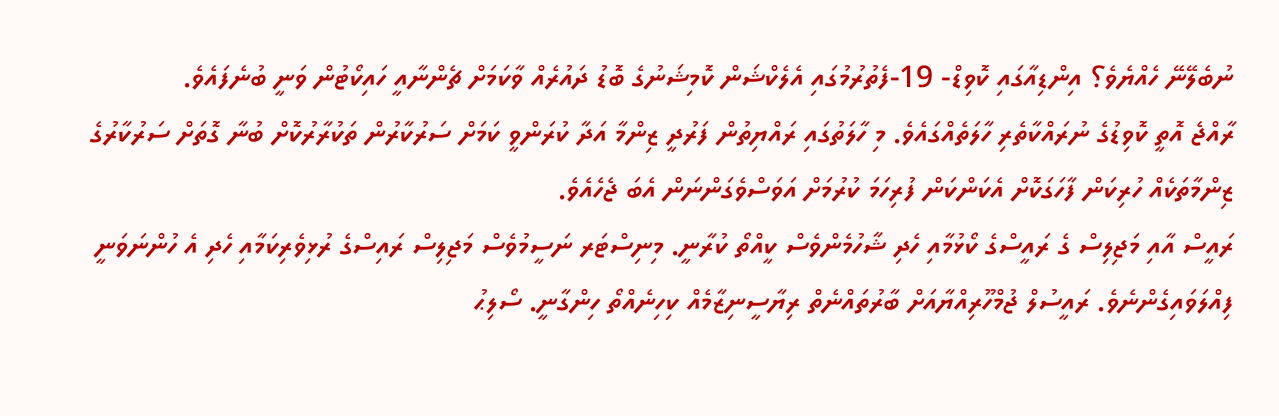ނުބެލޭނޭ ހެއްޔެވެ؟ އިންޑިއާގައި ކޮވިޑް- 19-ފެތުރުމުގައި އެލެކްޝަން ކޮމިޝަނުގެ ބޮޑު ދައުރެއް ވާކަމަށް ޗެންނާއީ ހައިކޯޓުން ވަނީ ބުނެފައެވެ.
ރާއްޖެ އޮތީ ކޮވިޑުގެ ނުރައްކާތެރި ހާލަތެއްގައެވެ. މި ހާލަތުގައި ރައްޔިތުން ފަރުދީ ޒިންމާ އަދާ ކުރަންވީ ކަމަށް ސަރުކާރުން ތަކުރާރުކޮށް ބުނާ ގޮތަށް ސަރުކާރުގެ ޒިންމާތަކެއް ހުރިކަން ފާހަގަކޮށް އެކަންކަން ފުރިހަމަ ކުރުމަށް އަވަސްވެގަންނަން އެބަ ޖެހެއެވެ.
ރައީސް އާއި މަޖިލިސް ގެ ރައީސްގެ ކޯޅުމާއި ހެދި ޝާހުމެންވެސް ކީއްތޯ ކުރާނީ. މިނިސްޓަރ ނަސީމުވެސް މަޖިލިސް ރައިސްގެ ރުޅިވެރިކަމާއި ހެދި އެ ހުންނަވަނީ ފިއްލަވައިގެންނެވެ. ރައީސުލް ޖުމްހޫރިއްޔާއަށް ބާރުތައްނެތް ރިޔާސީނިޒާމެއް ކިހިނެއްތޯ ހިންގާނީ. ސޯލިޙު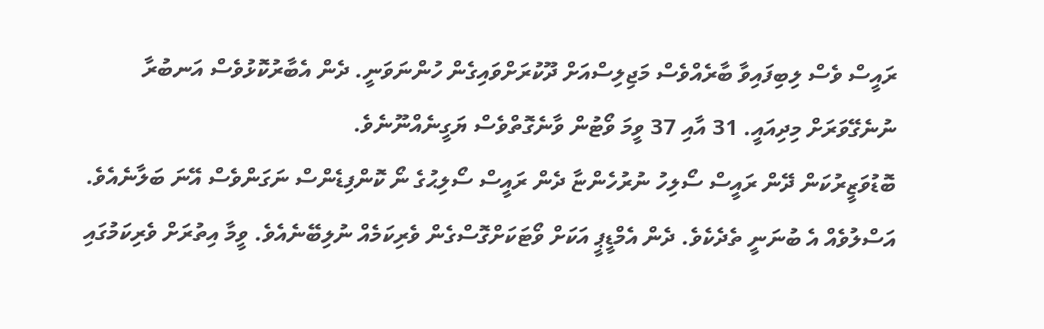ރައީސް ވެސް ލިބިފައިވާ ބާރެއްވެސް މަޖިލިސްއަށް ދޫކުރަށްވައިގެން ހުންނަވަނީ. ދެން އެބާރުކޮޅުވެސް އަނބުރާ ނުނެގޭވަރަށް މިދިއައީ. 31 އާއި 37 ވީމަ ވޯޓުން ވާނެގޮތްވެސް ޔަގީނެއްނޫނެވެ.
ބޮޑުވަޒީރުކަން ދޭން ރައީސް ސޯލިހު ނުރުހެންޏާ ދެން ރައީސް ސޯލިޙުގެ ނޯ ކޮންފިޑެންސް ނަގަންވެސް އޭނަ ބަލާނެއެވެ. އަސްލުވެއް އެ ބުނަނީ ތެދެކެވެ. ދެން އެމްޑީޕީ އަކަށް ވޯޓަކަށްގޮސްގެން ވެރިކަމެއް ނުލިބޭނެއެވެ. ވީމާ އިތުރަށް ވެރިކަމުގައި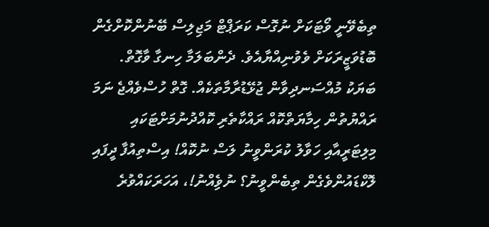ތިބެވޭނީ ވޯޓަކަށް ނުގޮސް ކަރަޕްޓް މަޖިލިސް ބޭނުންކޮށްގެން ބޮޑުވަޒީރަކަށް ވެވުނިއްޔާއެވެ. ދެންބަލަމާ ހިނގާ ވާގޮތް.
ބަޔަކު މުއްސަނދިވާން ޖުޅޭޑުރާމާތަކެއް. ގޮތް ހުސްވެއްޖެ ނަމަ ރައްޔުތުން ހިމާޔަތްކޮއް ރައްކާތެރި ކޮއްދުނުމަށްޓަކައި މިލިޓަރީއާއި ހަވާލު ކުރަންވީނު ލަސް ނުކޮއް! އިސްތިއުފާ ދީފައި ލޮކްޑައުންވެގެން ތިބެންވީނު؟ ނުވިެއްނު!، އަހަރަކައްވުރެ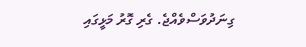ގިނަދުވަސްވެއްޖެ. ގެރި ގޮރު މަޅީގައި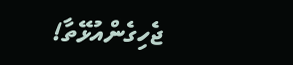ޖެހިގެންއުޅޭތާ!